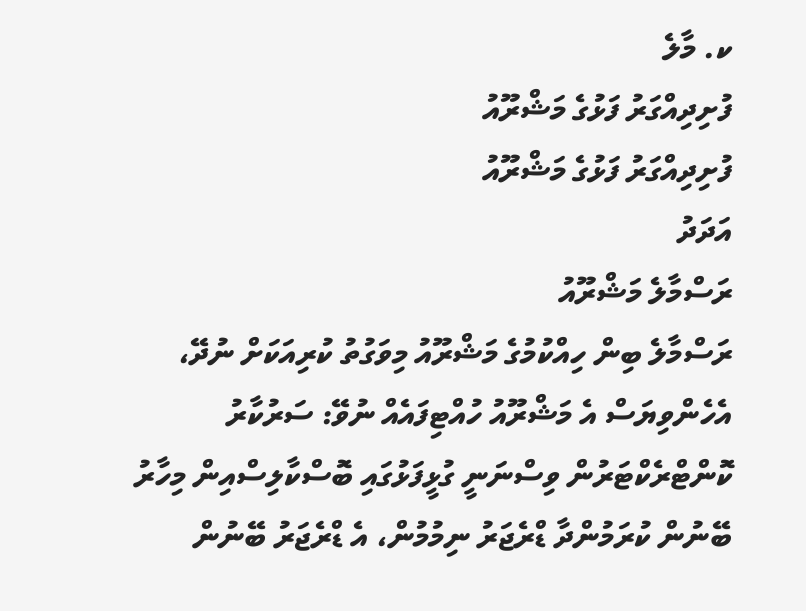ކ. މާލެ
ފުށިދިއްގަރު ފަޅުގެ މަޝްރޫއު
ފުށިދިއްގަރު ފަޅުގެ މަޝްރޫއު
އަދަދު
ރަސްމާލެ މަޝްރޫއު
ރަސްމާލެ ބިން ހިއްކުމުގެ މަޝްރޫއު މިވަގުތު ކުރިއަކަށް ނުދޭ، އެހެންވިޔަސް އެ މަޝްރޫއު ހުއްޓިފައެއް ނުވޭ: ސަރުކާރު
ކޮންޓްރެކްޓަރުން ވިސްނަނީ ގުޅީފަޅުގައި ބޮސްކާލިސްއިން މިހާރު ބޭނުން ކުރަމުންދާ ޑްރެޖަރު ނިމުމުން، އެ ޑްރެޖަރު ބޭނުން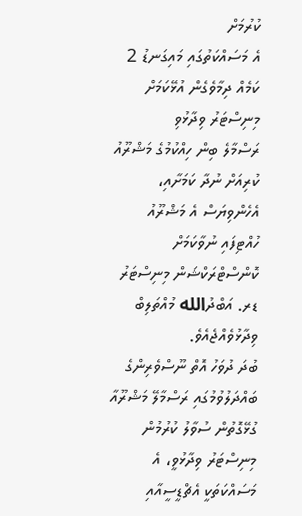ކުރުމަށް
އެ މަސައްކަތުގައި މައިގަނޑު 2 ކަމެއް ދިމާވެގެން އުޅޭކަމަށް މިނިސްޓަރު ވިދާޅުވި
ރަސްމާލެ ބިން ހިއްކުމުގެ މަޝްރޫއު ކުރިއަށް ނުދާ ކަމަށާއި، އެހެންވިޔަސް އެ މަޝްރޫއު ހުއްޓިފައި ނުވާކަމަށް ކޮންސްޓްރަކްޝަން މިނިސްޓަރު ޑރ. އަބްދުالله މުއްތަލިބް ވިދާޅުވެއްޖެއެވެ.
ބުދަ ދުވަހު އޮތް ނޫސްވެރިންގެ ބައްދަލުވުމުގައި ރަސްމާލޭ މަޝްރޫއާ ގުޅޭގޮތުން ސުވާލު ކުރުމުން މިނިސްޓަރު ވިދާޅުވީ، އެ މަސައްކަތަކީ އެޗްޑީސީއާއި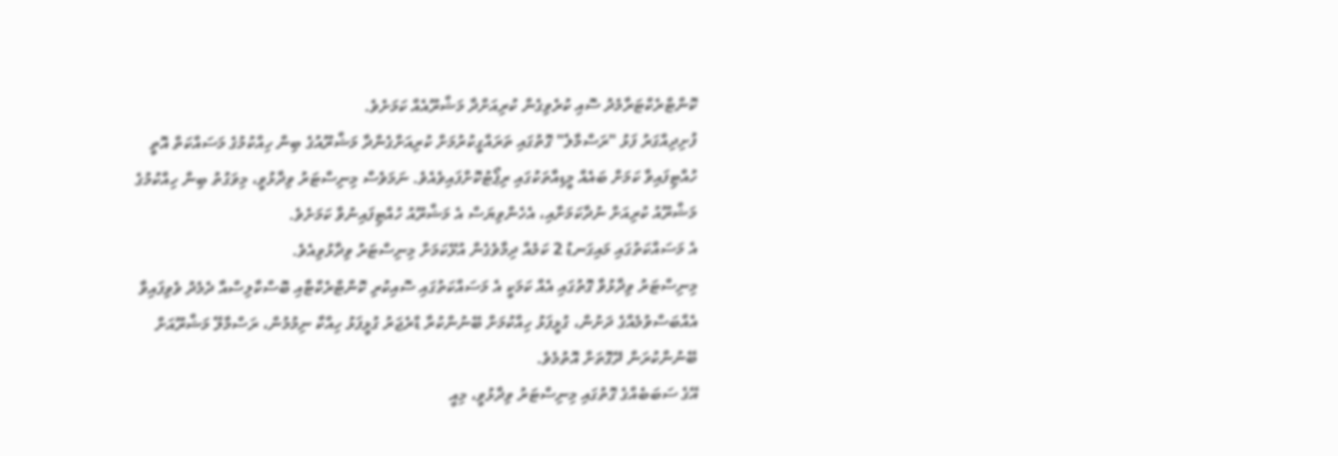ކޮންޓްރެކްޓަރާމެދު ސޮއި ކުރެވިގެން ކުރިއަށްދާ މަޝްރޫއެއް ކަމަށެވެ.
ފުށިދިއްގަރު ފަޅު "ރަސްމާލެ" ގޮތުގައި ތަރައްގީކުރުމަށް ކުރިއަށްގެންދާ މަޝްރޫއުގެ ބިން ހިއްކުމުގެ މަސައްކަތް އޮތީ ހުއްޓިފައިވާ ކަމަށް ބައެއް މީޑިއާތަކުގައި ރިޕޯޓުކޮށްފައިވެއެވެ. ނަމަވެސް މިނިސްޓަރު ވިދާޅުވީ، މިވަގުތު ބިން ހިއްކުމުގެ މަޝްރޫއު ކުރިއަށް ނުދާކަމަށާއި، އެހެންވިޔަސް އެ މަޝްރޫއު ހުއްޓިފައިނުވާ ކަމަށެވެ.
އެ މަސައްކަތުގައި މައިގަނޑު 2 ކަމެއް ދިމާވެގެން އުޅޭކަމަށް މިނިސްޓަރު ވިދާޅުވިއެވެ.
މިނިސްޓަރު ވިދާޅުވާ ގޮތުގައި އެއް ކަމަކީ އެ މަސައްކަތުގައި ސޮއިކުރި ކޮންޓްރެކްޓާއި ބޮސްކާލިސްއާ ދެމެދު ވެވިފައިވާ އެއްބަސްވުމެއްގެ ދަށުން، ގުޅީފަޅު ހިއްކުމަށް ބޭނުންކުރާ ޑްރެޖަރު ގުޅީފަޅު ހިއްކާ ނިމުމުން، ރަސްމާލޭ މަޝްރޫއަށް ބޭނުންކުރަން ދޭގޮތަށް އޮތުމެވެ.
އޭގެ ސަބަބެއްގެ ގޮތުގައި މިނިސްޓަރު ވިދާޅުވީ، މިއީ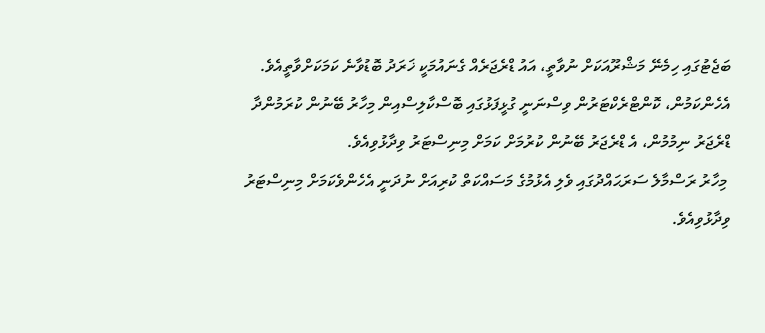ބަޖެޓުގައި ހިމެނޭ މަޝްރޫއަކަށް ނުވާތީ، އައު ޑްރެޖަރެއް ގެނައުމަކީ ޚަރަދު ބޮޑުވާނެ ކަމަކަށްވާތީއެވެ.
އެހެންކަމުން، ކޮންޓްރެކްޓަރުން ވިސްނަނީ ގުޅީފަޅުގައި ބޮސްކާލިސްއިން މިހާރު ބޭނުން ކުރަމުންދާ ޑްރެޖަރު ނިމުމުން، އެ ޑްރެޖަރު ބޭނުން ކުރުމަށް ކަމަށް މިނިސްޓަރު ވިދާޅުވިއެވެ.
 މިހާރު ރަސްމާލެ ސަރަޙައްދުގައި ވެލި އެޅުމުގެ މަސައްކަތް ކުރިއަށް ނުދަނީ އެހެންވެކަމަށް މިނިސްޓަރު ވިދާޅުވިއެވެ.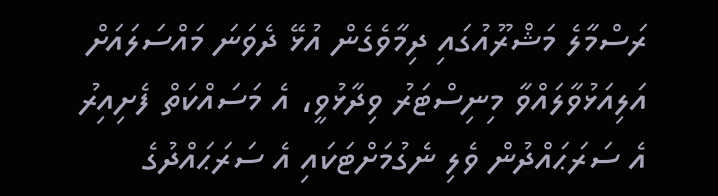ރަސްމާލެ މަޝްރޫއުގައި ދިމާވެގެން އުޅޭ ދެވަނަ މައްސަލައަށް އަލިއަޅުވާލައްވާ މިނިސްޓަރު ވިދާޅުވީ، އެ މަސައްކަތް ފެށިއިރު އެ ސަރަޙައްދުން ވެލި ނެގުމަށްޓަކައި އެ ސަރަޙައްދުގެ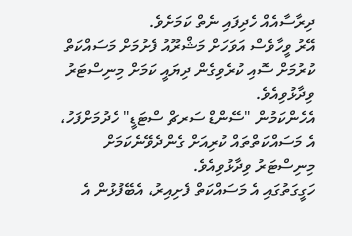ދިރާސާއެއް ހެދިފައި ނެތް ކަމަށެވެ.
އޭރު ވީހާވެސް އަވަހަށް މަޝްރޫއު ފެށުމަށް މަސައްކަތް ކުރުމަށް ސޮއި ކުރެވިގެން ދިޔައީ ކަމަށް މިނިސްޓަރު ވިދާޅުވިއެވެ.
އެހެންކަމުން "ސޭންޑް ސަރޗް ސްޓަޑީ" ހެދުމަށްފަހު، އެ މަސައްކަތްތައް ކުރިއަށް ގެންދެވޭނެކަމަށް މިނިސްޓަރު ވިދާޅުވިއެވެ.
ހަގީގަތުގައި އެ މަސައްކަތް ފެށިއިރު، އެބޭފުޅުން އެ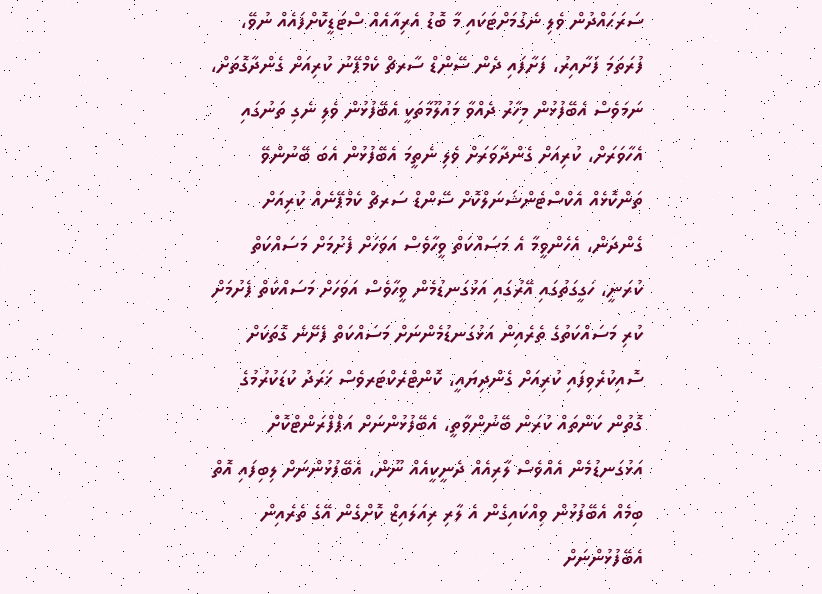ސަރަޙައްދުން ވެލި ނެގުމަށްޓަކައި މާ ބޮޑު އެރިއާއެއް ސްޓަޑީކޮށްފައެއް ނުވޭ، ފުރަތަމަ ފަށާއިރު، ފަށާފައި ދެން ސޭންޑް ސާރޗް ކެމްޕޭނު ކުރިއަށް ގެންދާގޮތަށް، ނަމަވެސް އެބޭފުޅުން މިހާރު ދެއްވާ މައުލޫމާތަކީ އެބޭފުޅުން ވެލި ނެގި ތަނުގައި އެހާވަރަށް، ކުރިއަށް ގެންދާވަރަށް ވެލި ނެތީމަ އެބޭފުޅުން އެބަ ބޭނުންވޭ ތަންކޮޅެއް އެކްސްޓެންޝަނަލްކޮށް ސޭންޑް ސަރޗް ކެމްޕޭނެއް ކުރިއަށް ގެންދަން، އެހެންވީމާ އެ މަސައްކަތް ވީހާވެސް އަވަހަށް ފެށުމަށް މަސައްކަތް ކުރަނީ، ހަގީގަތުގައި އޭރުގައި އަޅުގަނޑުމެން ވީހާވެސް އަވަހަށް މަސައްކަތް ފެށުމަށް ކުރި މަސައްކަތުގެ ތެރެއިން އަޅުގަނޑުމެންނަށް މަސައްކަތް ފެށޭނެ ގޮތަކަށް ސޮއިކުރެވިފައި ކުރިއަށް ގެންދިޔައީ، ކޮންޓްރެކްޓަރވެސް ޚަރަދު ކުޑަކުރުމުގެ ގޮތުން ކަންތައް ކުރަން ބޭނުންވާތީ، އެބޭފުޅުންނަށް އަޕްފްރަންޓްކޮށް އަޅުގަނޑުމެން އެއްވެސް ލާރިއެއް ދެނީކީއެއް ނޫން، އެބޭފުޅުންނަށް ލިބިފައި އޮތް ބިމެއް އެބޭފުޅުން ވިއްކައިގެން އެ ލާރި ރިއަލައިޒް ކޮށްގެން އޭގެ ތެރެއިން އެބޭފުޅުންނަށް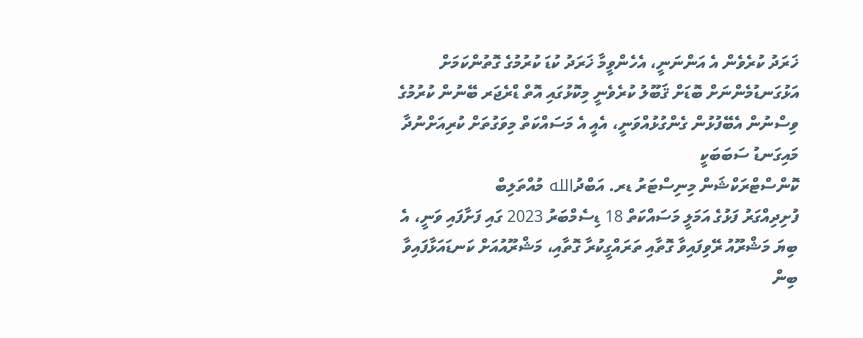ޚަރަދު ކުރެވެން އެ އަންނަނީ، އެހެންވީމާ ޚަރަދު ކުޑަ ކުރުމުގެ ގޮތުންކަމަށް އަޅުގަނޑުމެންނަށް ބޮޑަށް ޤަބޫލު ކުރެވެނީ މިކޮޅުގައި އޮތް ޑްރެޖަރ ބޭނުން ކުރުމުގެ ވިސްނުން އެބޭފުޅުން ގެންގުޅުއްވަނީ، އެއީ އެ މަސައްކަތް މިވަގުތަށް ކުރިއަށްނުދާ މައިގަނޑު ސަބަބަކީ
ކޮންސްޓްރަކްޝަން މިނިސްޓަރު ޑރ. އަބްދުالله މުއްތަލިބް
ފުށިދިއްގަރު ފަޅުގެ އަމަލީ މަސައްކަތް 18 ޑިސެމްބަރު 2023 ގައި ފަށާފައި ވަނީ، އެ ބިޔަ މަޝްރޫއު ރޭވިފައިވާ ގޮތާއި ތަރައްގީކުރާ ގޮތާއި، މަޝްރޫއުއަށް ކަނޑައަޅާފައިވާ ބިން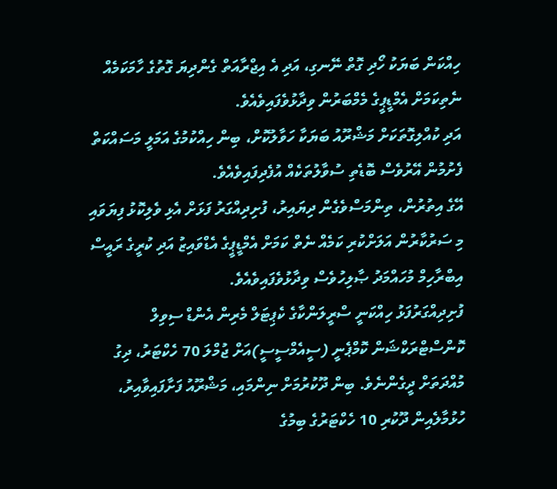ހިއްކަން ބަޔަކު ހޯދި ގޮތް ނޭނގި، އަދި އެ އިޖްރާއަތް ގެންދިޔަ ގޮތުގެ ހާމަކަމެއް ނެތިކަމަށް އެމްޑީޕީގެ މެމްބަރުން ވިދާޅުވެފައިވެއެވެ.
އަދި ކުއްލިގޮތަކަށް މަޝްރޫއު ބަޔަކާ ހަވާލުކޮށް، ބިން ހިއްކުމުގެ އަމަލީ މަސައްކަތް ފެށުމުން އޭރުވެސް ބޮޑެތި ސުވާލުތަކެއް އުފެދިފައިވެއެވެ.
އޭގެ އިތުރުން، ތިންމަސްވެގެން ދިޔައިރު، ފުށިދިއްގަރު ފަޅަށް އެޅި ވެލިކޮޅު ފިޔަވައި މި ސަރުކާރުން އަލަށްކުރި ކަމެއް ނެތް ކަމަށް އެމްޑީޕީގެ އެޑްވައިޒު އަދި ކުރީގެ ރައީސް އިބްރާހިމް މުހައްމަދު ޞާލިހުވެސް ވިދާޅުވެފައިވެއެވެ.
ފުށިދިއްގަރުފަޅު ހިއްކަނީ ސްރީލަންކާގެ ކެޕިޓަލް މެރިން އެންޑް ސިވިލް ކޮންސްޓްރަކްޝަން ކޮމްޕެނީ (ސީއެމްސީސީ)އަށް ޖުމްލަ 70 ހެކްޓަރު، ދިގު މުއްދަތަށް ދީގެންނެވެ. ބިން ދޫކުރުމަށް ނިންމައި، މަޝްރޫއު ފަށާފައިވާއިރު، ހުޅުމާލެއިން ދޫކުރި 10 ހެކްޓަރުގެ ބިމުގެ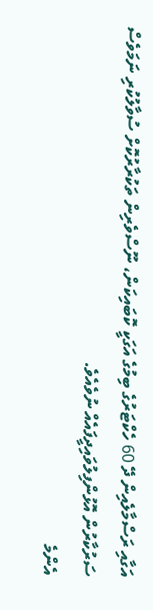އަގާއި ރަސްމާލެއިން ދޭ 60 ހެކްޓަރުގެ ބިމުގެ އަގަކީ ކޮބައިކަން، ނޫސްވެރިން ތަކުރާރުކޮށް ސުވާލުކުރި ނަމަވެސް ސަރުކާރުން އޮޅުންފިލުވައިދީފައެއް ނުވެއެވެ.
އެންމެ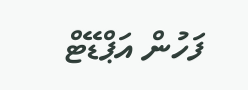ފަހުން އަޕްޑޭޓް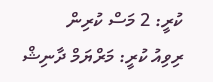ކުރީ: 2 މަސް ކުރިން
ރިވިއު ކުރީ: މަރްޔަމް ދާނިޝް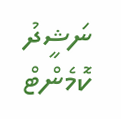ނަޝީދު
ކޮމެންޓް